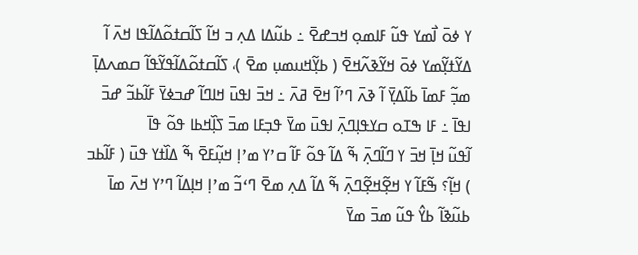ߌ ߦߋ߫ ߊ߯ߘߌ ߟߎ߬ ߓߊߘߋ߲ ߞߏߝߐ߫ ߸ ߕߎ߬ߡߊ ߡߍ߲ ߏ ߞߊ߬ ߖߊ߬ߛߙߋ߬ߡߊ߬ߟߊ ߞߍ߫ ߊ߬ ߡߌ߬ߙߌ߲߬ߘߌ ߦߋ߫ ߞߌ߬ߢߍ߬ߞߐ߫ ( ߕߌ߲߬ߞߎߘߎ߲ ߘߐ߫ )، ߖߊ߬ߛߙߋ߬ߡߊ߬ߟߌ߬ߟߊ߬ ߛߘߍߡߊ߲߫ ߘߏ߲߬ ߓߘߊ߫ ߕߊ߬ߡߌ߲߫ ߊ߬ ߢߍ߫ ߣߴߊ߬ ߞߐ߫ ߥߍ߫ ߸ ߞߏ߫ ߊߟߎ߫ ߞߊߣߊ߬ ߝߏߦߌ߫ ߓߊ߬ߕߏ߬ ߝߏ߫ ߊߟߊ߫ ߸ ߓߊ ߒߠߋ ߛߌߟߊ߲ߣߍ߲߫ ߊߟߎ߫ ߘߌ߫ ߟߏ߲ߓߊ ߘߏ߫ ߖߊ߲߰ߞߕߊ ߟߋ߬ ߟߊ߫
ߊ߬ߟߎ߬ ߞߊ߲߫ ߞߏ߫ ߌ ߣߊ߬ߣߍ߲߫ ߒ߬ ߡߊ߬ ߟߋ߬ ߓߊ߬ ߛߴߌ ߘߴߊ߲ ߞߎ߲߬ߓߐ߫ ߒ߬ ߡߊ߰ߙߌ ߟߎ߫ ( ߓߊ߬ߕߏ ) ߞߊ߲߬؟ ߒ߬ߓߊ߬ ߌ ߞߐ߲߬ߞߐ߲߬ߣߍ߲߫ ߒ߬ ߡߊ߬ ߡߍ߲ ߘߐ߫ ߣߵߏ߬ ߘߴߊ߲ ߞߊ߲ߡߊ߬ ߣߴߌ ߞߍ߫ ߘߊ߫ ߕߎ߬ߢߊ߬ ߕߌ߮ ߟߎ߬ ߘߏ߫ ߘߌ߫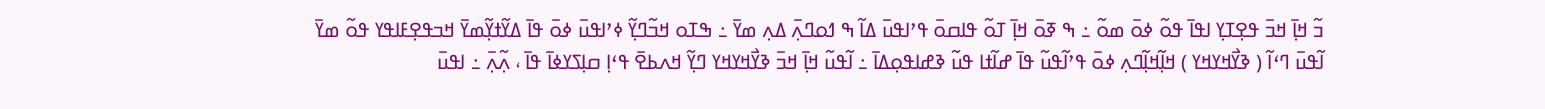ߏ߬ ߞߊ߲߫ ߞߏ߫ ߟߐ߲ߠߌ߲ ߊߟߊ߫ ߟߋ߬ ߦߋ߫ ߘߋ߬ ߸ ߒ ߧߋ߫ ߞߊ߲߫ ߠߋ߬ ߟߊߛߋ߫ ߟߴߊߟߎ߫ ߡߊ߬ ߒ ߗߋߣߍ߲߫ ߡߍ߲ ߘߌ߫ ߸ ߒߠߋ ߞߏ߬ߣߌ߲߬ ߦߴߊߟߎ߫ ߦߋ߫ ߟߊ߫ ߡߌ߬ߙߌ߲߬ߘߌ߫ ߞߏߟߐ߲ߓߊߟߌ ߟߋ߬ ߘߌ߫
ߊ߬ߟߎ߫ ߣߵߊ߬ ( ߢߌ߯ߞߌߞߌ ) ߞߊ߲߬ߞߊ߲߬ߣߍ߲ ߦߋ߫ ߟߴߊ߬ߟߎ߬ ߟߊ߫ ߝߊ߬ߙߊ ߟߎ߬ ߢߝߊߟߋ߲ߡߊ߫ ߸ ߊ߬ߟߎ߬ ߞߊ߲߫ ߞߏ߫ ߢߌ߯ߞߌߞߌ ߣߌ߲߬ ߞߍߕߐ߫ ߟߵߊ߲ ߛߊ߲ߖߌߦߊ߫ ߟߊ߫ ، ߍ߲߬ߍ߲߫ ߸ ߊߟߎ߫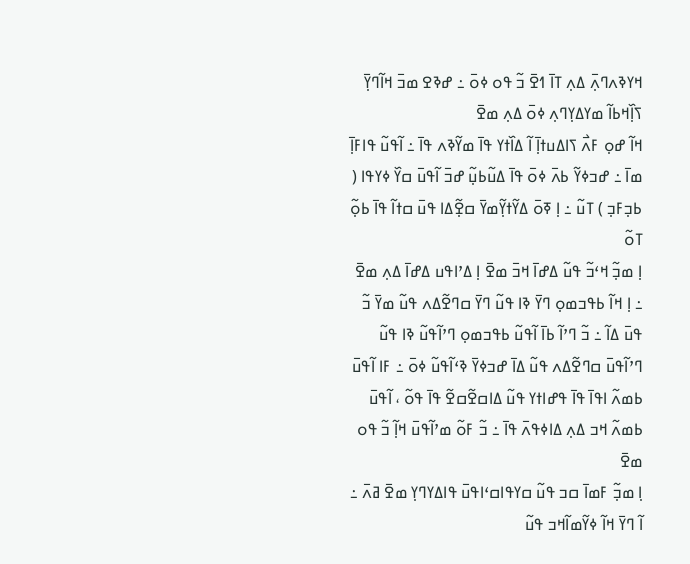ߞߌߢߍߣߍ߲߫ ߡߍ߲ ߠߊ߫ ߗߐ߫ ߏ߬ ߟߋ ߦߋ߫ ߸ ߝߢߐ ߘߏ߫ ߞߊ߬ߣߌ߲߫ ߖߊ߲߰ߞߕߊ߬ ߘߌߡߌ߲ߣߍ߲ ߦߋ߫ ߡߍ߲ ߘߐ߫
ߞߊ߬ ߝߋ߲ ߓߍ߯ ߖߊߡߎߙߊ߲߫ ߊ߬ ߡߊ߰ߙߌ ߟߊ߫ ߘߌ߬ߢߍ ߟߊ߫ ߸ ߊ߬ߟߎ߬ ߟߊߓߊ߲߫ ߘߊ߫ ߸ ߝߏߦߌ߬ ߕߍ߫ ߦߋ߫ ߟߊ߫ ߡߎ߬ߕߎ߲߬ ߝߏ߫ ߊ߬ߟߎ߫ ߛߌ߰ ߦߌߟߊ ( ߕߏ߲ߓߏ߲ ) ߠߎ߬ ߸ ߊ߲ ߧߋ߫ ߡߌ߬ߙߌ߲߬ߘߌ߫ ߛߐ߲߬ߡߊ ߟߎ߫ ߛߙߊ߬ ߟߊ߫ ߕߋ߲߬ ߠߋ߬
ߊ߲ ߘߏ߲߬ ߞߵߏ߬ ߟߎ߬ ߡߝߊ߫ ߞߏ߫ ߘߐ߫ ߊ߲ ߡߴߊߟߎ ߡߝߊ߫ ߡߍ߲ ߘߐ߫ ߸ ߊ߲ ߞߊ߬ ߕߟߏߘߋ߲ ߣߌ߫ ߢߊ ߟߎ߬ ߣߌ߫ ߛߣߐ߬ߡߍ ߟߎ߬ ߘߌ߫ ߏ߬ ߟߎ߫ ߡߊ߬ ߸ ߏ߬ ߣߴߊ߬ ߕߊ߫ ߊ߬ߟߎ߬ ߕߟߏߘߋ߲ ߣߴߊ߬ߟߎ߬ ߢߊ ߟߎ߬ ߣߴߊ߬ߟߎ߫ ߛߣߐ߬ߡߍ ߟߎ߬ ߡߊ߫ ߝߏߦߌ߫ ߢߵߊ߬ߟߎ߬ ߦߋ߫ ߸ ߓߊ ߊ߬ߟߎ߫ ߕߘߍ߬ ߊߟߊ߫ ߟߊ߫ ߟߝߊߙߌ ߟߎ߬ ߡߊߛߐ߬ߛߐ߬ ߟߊ߫ ߟߋ߬ ، ߊ߬ߟߎ߫ ߕߘߍ߬ ߞߏ ߡߍ߲ ߡߊߦߟߍ߫ ߟߊ߫ ߸ ߏ߬ ߓߋ߬ ߘߴߊ߬ߟߎ߫ ߞߊ߲߬ ߏ߬ ߟߋ ߘߐ߫
ߊ߲ ߘߏ߲߬ ߓߘߊ߫ ߛߏ ߟߎ߬ ߛߌߟߊߛߵߊߟߎ߫ ߟߊߡߌߣߌ߲ ߘߐ߫ ߥߍ߫ ߸ ߊ߬ ߣߌ߫ ߞߊ߬ ߦߌ߬ߘߊ߬ߞߏ ߟߎ߬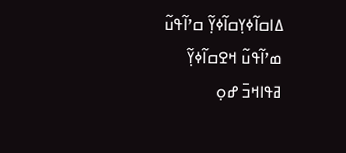ߡߊߛߊ߬ߦߌ߲ߛߊ߬ߦߌ߲߬ ߛߴߊ߬ߟߎ߬ ߘߴߊ߬ߟߎ߬ ߞߐߛߊ߬ߦߌ߲߬
ߥߟߊߞߏ߫ ߝߋ߲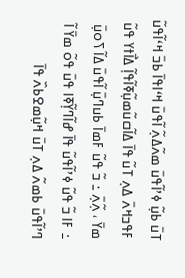ߠߎ߫ ߕߎ߲߬ ߦߴߊ߬ߟߎ߫ ߘߍ߬ߡߍ߲߬ ߊ߬ߟߎ߫ ߞߵߊߟߊ߫ ߕߏ߫ ߞߵߊ߬ߟߎ߬ ߓߟߏߞߍ߫ ߡߍ߲ ߠߎ߬ ߟߊ߫ ߡߊ߬ߛߎ߬ߘߎ߲߬ߧߊ߬ߟߊ߲߬ ߡߊ߯ߙߌ ߟߎ߬ ߘߌ߫ ، ߍ߲߬ߍ߲߫ ߸ ߏ߬ ߟߎ߬ ߓߘߊ߫ ߕߎߣߎ߲߫ ߊ߬ߟߎ߫ ߡߊ߬ ߖߋߎ߲߫ ߸ ߓߊ ߏ߬ ߟߎ߬ ߦߴߊ߬ߟߎ߬ ߟߊ߫ ߝߊ߬ߣߌ߲߬ߧߊ ߟߎ߫ ߟߋ߬ ߘߌ߫ ߊ߬ ߣߴߊ߬ߟߎ߫ ߕߘߍ߬ ߡߍ߲ ߠߎ߫ ߞߎ߲߬ߘߐߕߍ߰ ߟߊ߫